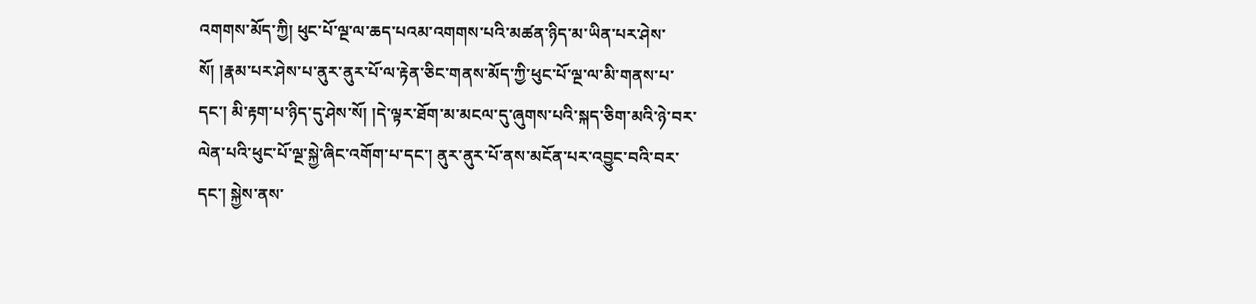འགགས་མོད་ཀྱི། ཕུང་པོ་ལྔ་ལ་ཆད་པའམ་འགགས་པའི་མཚན་ཉིད་མ་ཡིན་པར་ཤེས་སོ། །རྣམ་པར་ཤེས་པ་ནུར་ནུར་པོ་ལ་རྟེན་ཅིང་གནས་མོད་ཀྱི་ཕུང་པོ་ལྔ་ལ་མི་གནས་པ་དང་། མི་རྟག་པ་ཉིད་དུ་ཤེས་སོ། །དེ་ལྟར་ཐོག་མ་མངལ་དུ་ཞུགས་པའི་སྐད་ཅིག་མའི་ཉེ་བར་ལེན་པའི་ཕུང་པོ་ལྔ་སྐྱེ་ཞིང་འགོག་པ་དང་། ནུར་ནུར་པོ་ནས་མངོན་པར་འབྱུང་བའི་བར་དང་། སྐྱེས་ནས་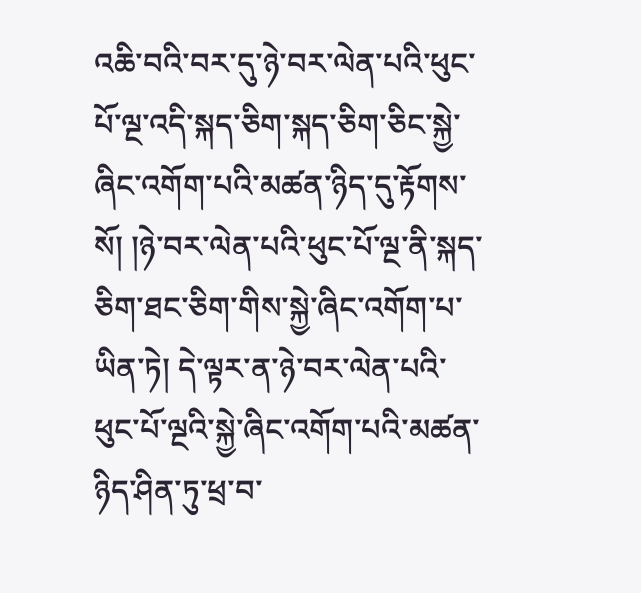འཆི་བའི་བར་དུ་ཉེ་བར་ལེན་པའི་ཕུང་པོ་ལྔ་འདི་སྐད་ཅིག་སྐད་ཅིག་ཅིང་སྐྱེ་ཞིང་འགོག་པའི་མཚན་ཉིད་དུ་རྟོགས་སོ། །ཉེ་བར་ལེན་པའི་ཕུང་པོ་ལྔ་ནི་སྐད་ཅིག་ཐང་ཅིག་གིས་སྐྱེ་ཞིང་འགོག་པ་ཡིན་ཏེ། དེ་ལྟར་ན་ཉེ་བར་ལེན་པའི་ཕུང་པོ་ལྔའི་སྐྱེ་ཞིང་འགོག་པའི་མཚན་ཉིད་ཤིན་ཏུ་ཕྲ་བ་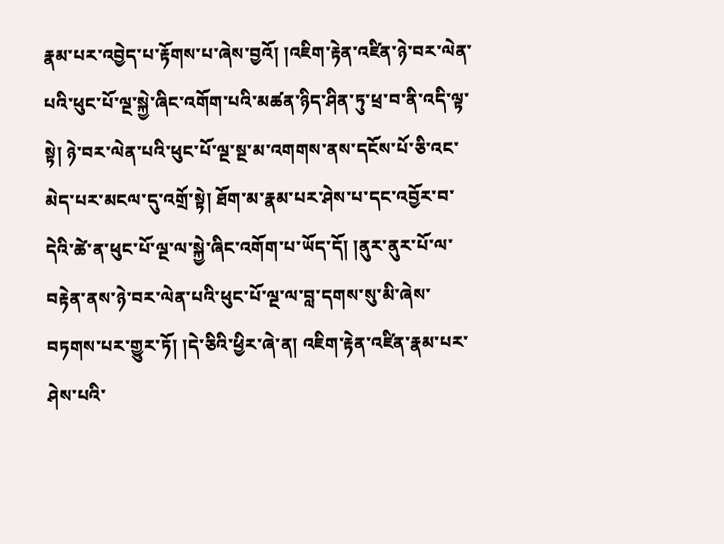རྣམ་པར་འབྱེད་པ་རྟོགས་པ་ཞེས་བྱའོ། །འཇིག་རྟེན་འཛིན་ཉེ་བར་ལེན་པའི་ཕུང་པོ་ལྔ་སྐྱེ་ཞིང་འགོག་པའི་མཚན་ཉིད་ཤིན་ཏུ་ཕྲ་བ་ནི་འདི་ལྟ་སྟེ། ཉེ་བར་ལེན་པའི་ཕུང་པོ་ལྔ་སྔ་མ་འགགས་ནས་དངོས་པོ་ཅི་འང་མེད་པར་མངལ་དུ་འགྲོ་སྟེ། ཐོག་མ་རྣམ་པར་ཤེས་པ་དང་འབྱོར་བ་དེའི་ཚེ་ན་ཕུང་པོ་ལྔ་ལ་སྐྱེ་ཞིང་འགོག་པ་ཡོད་དོ། །ནུར་ནུར་པོ་ལ་བརྟེན་ནས་ཉེ་བར་ལེན་པའི་ཕུང་པོ་ལྔ་ལ་བླ་དགས་སུ་མི་ཞེས་བཏགས་པར་གྱུར་ཏོ། །དེ་ཅིའི་ཕྱིར་ཞེ་ན། འཇིག་རྟེན་འཛིན་རྣམ་པར་ཤེས་པའི་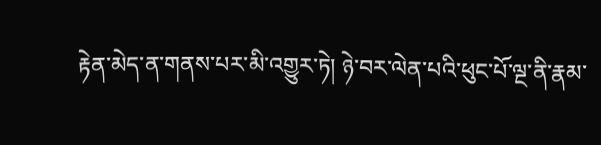རྟེན་མེད་ན་གནས་པར་མི་འགྱུར་ཏེ། ཉེ་བར་ལེན་པའི་ཕུང་པོ་ལྔ་ནི་རྣམ་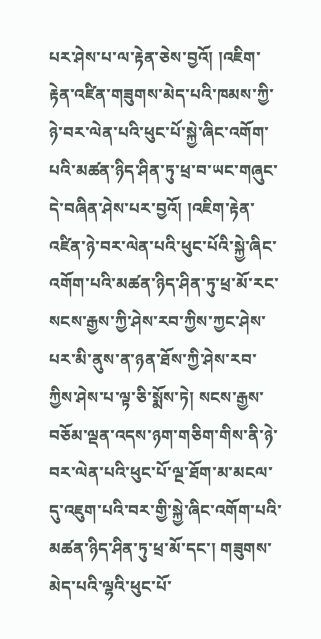པར་ཤེས་པ་ལ་རྟེན་ཅེས་བྱའོ། །འཇིག་རྟེན་འཛིན་གཟུགས་མེད་པའི་ཁམས་ཀྱི་ཉེ་བར་ལེན་པའི་ཕུང་པོ་སྐྱེ་ཞིང་འགོག་པའི་མཚན་ཉིད་ཤིན་ཏུ་ཕྲ་བ་ཡང་གཞུང་དེ་བཞིན་ཤེས་པར་བྱའོ། །འཇིག་རྟེན་འཛིན་ཉེ་བར་ལེན་པའི་ཕུང་པོའི་སྐྱེ་ཞིང་འགོག་པའི་མཚན་ཉིད་ཤིན་ཏུ་ཕྲ་མོ་རང་སངས་རྒྱས་ཀྱི་ཤེས་རབ་ཀྱིས་ཀྱང་ཤེས་པར་མི་ནུས་ན་ཉན་ཐོས་ཀྱི་ཤེས་རབ་ཀྱིས་ཤེས་པ་ལྟ་ཅི་སྨོས་ཏེ། སངས་རྒྱས་བཅོམ་ལྡན་འདས་ཉག་གཅིག་གིས་ནི་ཉེ་བར་ལེན་པའི་ཕུང་པོ་ལྔ་ཐོག་མ་མངལ་དུ་འཇུག་པའི་བར་གྱི་སྐྱེ་ཞིང་འགོག་པའི་མཚན་ཉིད་ཤིན་ཏུ་ཕྲ་མོ་དང་། གཟུགས་མེད་པའི་ལྷའི་ཕུང་པོ་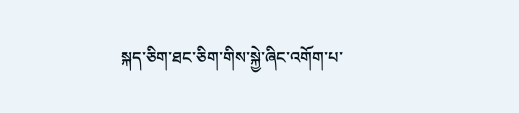སྐད་ཅིག་ཐང་ཅིག་གིས་སྐྱེ་ཞིང་འགོག་པ་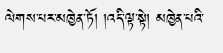ལེགས་པར་མཁྱེན་ཏོ། །འདི་ལྟ་སྟེ། མཁྱེན་པའི་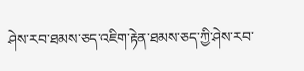ཤེས་རབ་ཐམས་ཅད་འཇིག་རྟེན་ཐམས་ཅད་ཀྱི་ཤེས་རབ་